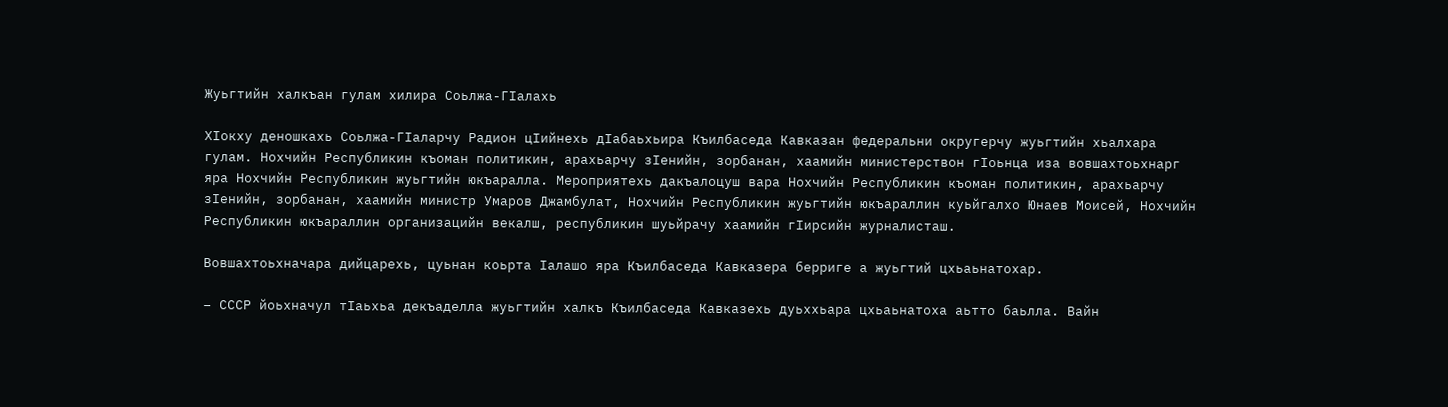Жуьгтийн халкъан гулам хилира Соьлжа-ГIалахь

ХIокху деношкахь Соьлжа-ГIаларчу Радион цIийнехь дIабаьхьира Къилбаседа Кавказан федеральни округерчу жуьгтийн хьалхара гулам. Нохчийн Республикин къоман политикин, арахьарчу зIенийн, зорбанан, хаамийн министерствон гIоьнца иза вовшахтоьхнарг яра Нохчийн Республикин жуьгтийн юкъаралла. Мероприятехь дакъалоцуш вара Нохчийн Республикин къоман политикин, арахьарчу зIенийн, зорбанан, хаамийн министр Умаров Джамбулат, Нохчийн Республикин жуьгтийн юкъараллин куьйгалхо Юнаев Моисей, Нохчийн Республикин юкъараллин организацийн векалш, республикин шуьйрачу хаамийн гIирсийн журналисташ.

Вовшахтоьхначара дийцарехь, цуьнан коьрта Iалашо яра Къилбаседа Кавказера берриге а жуьгтий цхьаьнатохар.

– СССР йоьхначул тIаьхьа декъаделла жуьгтийн халкъ Къилбаседа Кавказехь дуьххьара цхьаьнатоха аьтто баьлла. Вайн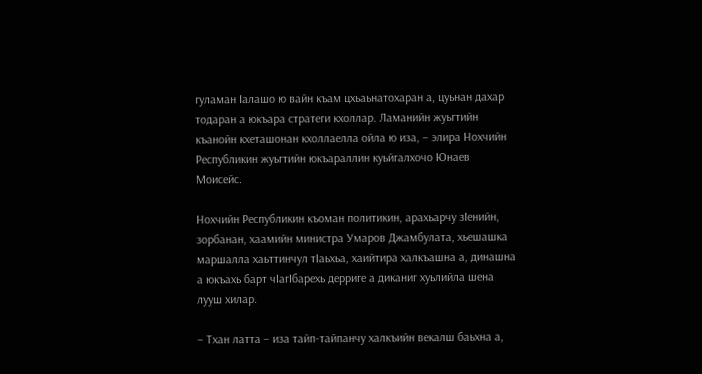гуламан Iалашо ю вайн къам цхьаьнатохаран а, цуьнан дахар тодаран а юкъара стратеги кхоллар. Ламанийн жуьгтийн къанойн кхеташонан кхоллаелла ойла ю иза, – элира Нохчийн Республикин жуьгтийн юкъараллин куьйгалхочо Юнаев Моисейс.

Нохчийн Республикин къоман политикин, арахьарчу зIенийн, зорбанан, хаамийн министра Умаров Джамбулата, хьешашка маршалла хаьттинчул тIаьхьа, хаийтира халкъашна а, динашна а юкъахь барт чIагIбарехь дерриге а диканиг хуьлийла шена лууш хилар.

– Тхан латта – иза тайп-тайпанчу халкъийн векалш баьхна а,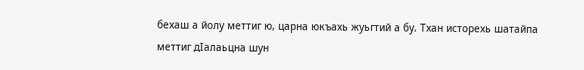бехаш а йолу меттиг ю, царна юкъахь жуьгтий а бу. Тхан исторехь шатайпа меттиг дIалаьцна шун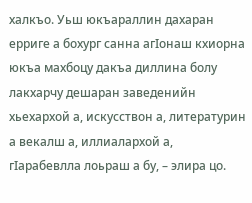халкъо. Уьш юкъараллин дахаран ерриге а бохург санна агIонаш кхиорна юкъа махбоцу дакъа диллина болу лакхарчу дешаран заведенийн хьехархой а, искусствон а, литературин а векалш а, иллиалархой а, гIарабевлла лоьраш а бу, – элира цо.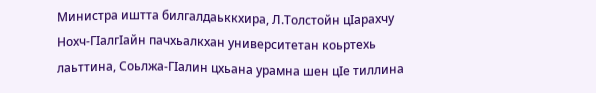Министра иштта билгалдаьккхира, Л.Толстойн цIарахчу Нохч-ГIалгIайн пачхьалкхан университетан коьртехь лаьттина, Соьлжа-ГIалин цхьана урамна шен цIе тиллина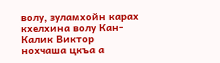волу, зуламхойн карах кхелхина волу Кан-Калик Виктор нохчаша цкъа а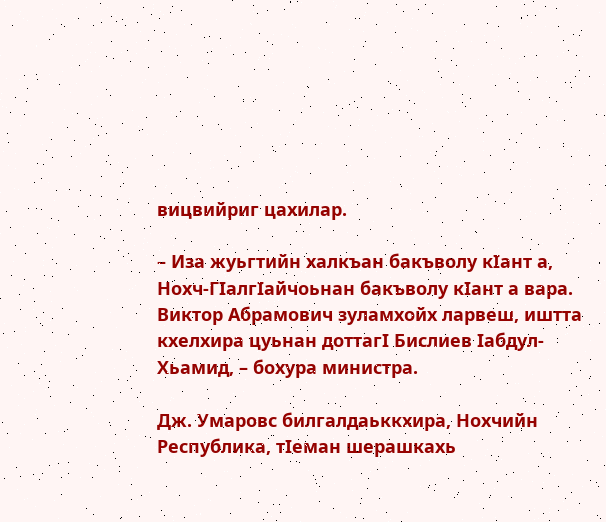вицвийриг цахилар.

– Иза жуьгтийн халкъан бакъволу кIант а, Нохч-ГIалгIайчоьнан бакъволу кIант а вара. Виктор Абрамович зуламхойх ларвеш, иштта кхелхира цуьнан доттагI Бислиев Iабдул-Хьамид, – бохура министра.

Дж. Умаровс билгалдаьккхира, Нохчийн Республика, тIеман шерашкахь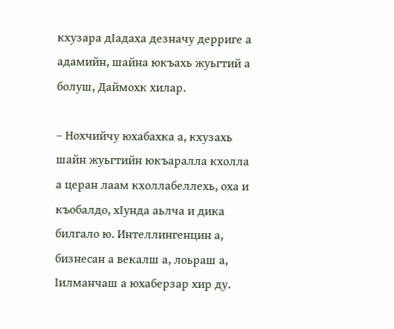кхузара дIадаха дезначу дерриге а адамийн, шайна юкъахь жуьгтий а болуш, Даймохк хилар.

– Нохчийчу юхабахка а, кхузахь шайн жуьгтийн юкъаралла кхолла а церан лаам кхоллабеллехь, оха и къобалдо, хIунда аьлча и дика билгало ю. Интеллингенцин а, бизнесан а векалш а, лоьраш а, Iилманчаш а юхаберзар хир ду.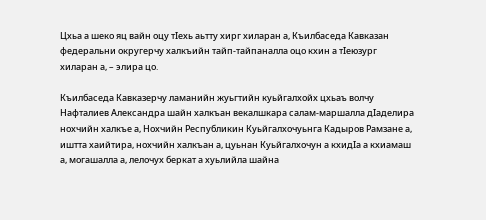Цхьа а шеко яц вайн оцу тIехь аьтту хирг хиларан а, Къилбаседа Кавказан федеральни округерчу халкъийн тайп-тайпаналла оцо кхин а тIеюзург хиларан а, – элира цо.

Къилбаседа Кавказерчу ламанийн жуьгтийн куьйгалхойх цхьаъ волчу Нафталиев Александра шайн халкъан векалшкара салам-маршалла дIаделира нохчийн халкъе а, Нохчийн Республикин Куьйгалхочуьнга Кадыров Рамзане а, иштта хаийтира, нохчийн халкъан а, цуьнан Куьйгалхочун а кхидIа а кхиамаш а, могашалла а, лелочух беркат а хуьлийла шайна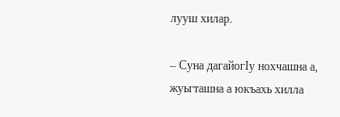лууш хилар.

– Суна дагайогIу нохчашна а, жуьгташна а юкъахь хилла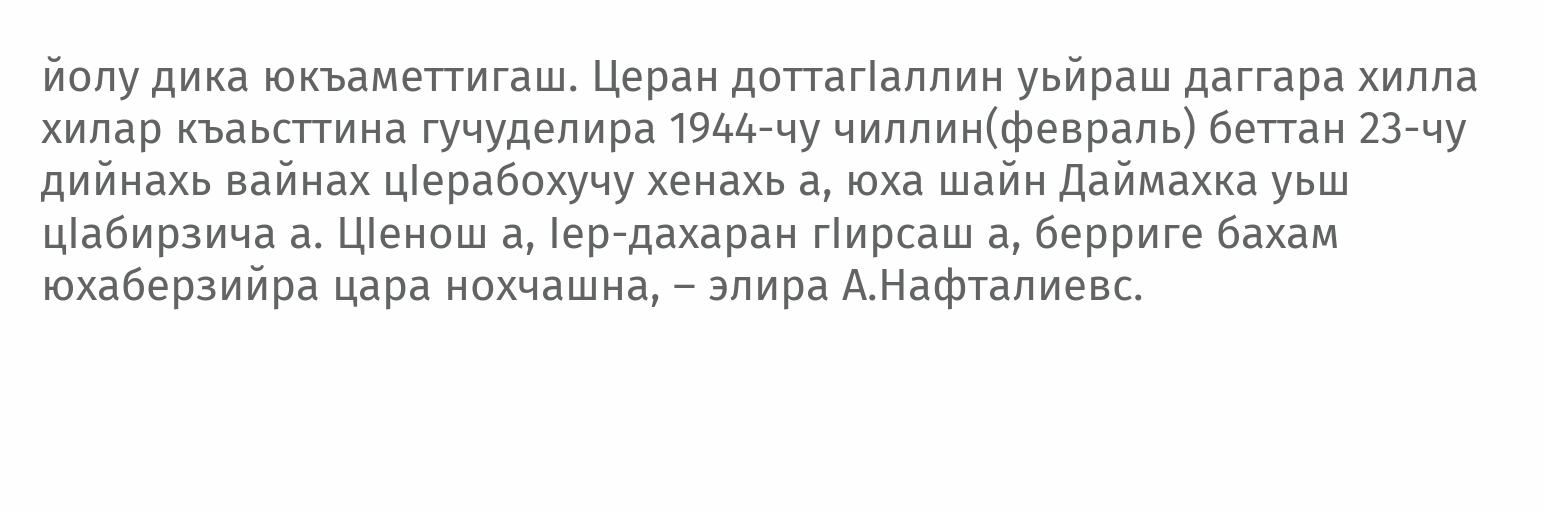йолу дика юкъаметтигаш. Церан доттагIаллин уьйраш даггара хилла хилар къаьсттина гучуделира 1944-чу чиллин(февраль) беттан 23-чу дийнахь вайнах цIерабохучу хенахь а, юха шайн Даймахка уьш цIабирзича а. ЦIенош а, Iер-дахаран гIирсаш а, берриге бахам юхаберзийра цара нохчашна, – элира А.Нафталиевс.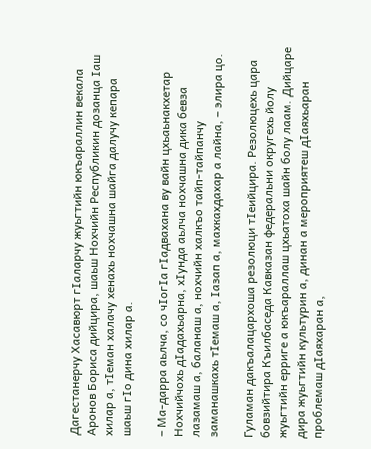Дагестанерчу Хасавюрт гIаларчу жуьгтийн юкъараллин векала Аронов Бориса дийцира, шаьш Нохчийн Республикин дозанца Iаш хилар а, тIеман халачу хенахь нохчашна шайга далучу кепара шаьш гIо дина хилар а.

– Ма-дарра аьлча, со чIогIа гIадвахана ву вайн цхьаьнакхетар Нохчийчохь дIадахьарна, хIунда аьлча нохчашна дика бевза лазамаш а, баланаш а, нохчийн халкъо тайп-тайпанчу заманашкахь тIемаш а, Iазап а, махкахдахар а лайна, – элира цо.

Гуламан дакъалацархоша резолюци тIеийцира. Резолюцехь цара бовзийтира Къилбаседа Кавказан федеральни округехь йолу жуьгтийн ерриге а юкъараллаш цхьатоха шайн болу лаам. Дийцаре дира жуьгтийн культурин а, динан а мероприятеш дIаяхьаран проблемаш дIаяхаран а,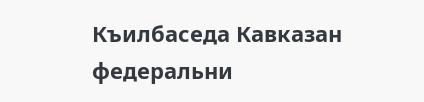Къилбаседа Кавказан федеральни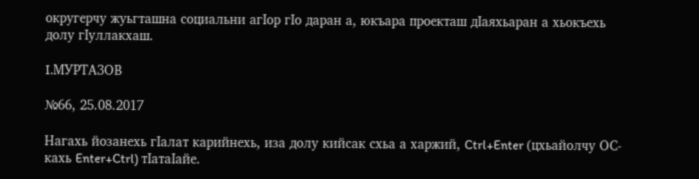округерчу жуьгташна социальни агIор гIо даран а, юкъара проекташ дIаяхьаран а хьокъехь долу гIуллакхаш.

I.МУРТАЗОВ

№66, 25.08.2017

Нагахь йозанехь гIалат карийнехь, иза долу кийсак схьа а харжий, Ctrl+Enter (цхьайолчу ОС-кахь Enter+Ctrl) тIатаIайе.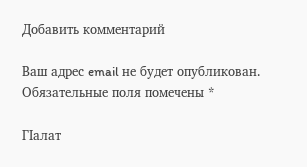Добавить комментарий

Ваш адрес email не будет опубликован. Обязательные поля помечены *

ГIалат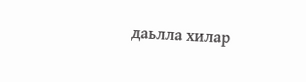даьлла хилар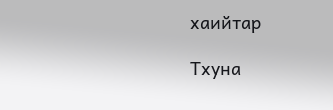хаийтар

Тхуна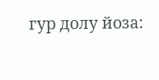гур долу йоза: